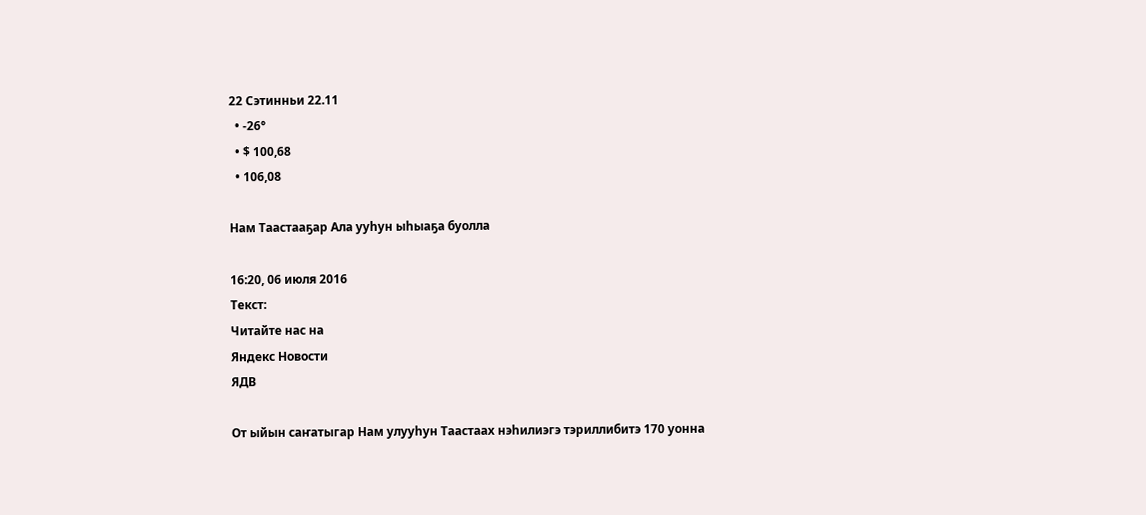22 Сэтинньи 22.11
  • -26°
  • $ 100,68
  • 106,08

Нам Таастааҕар Ала ууһун ыһыаҕа буолла

16:20, 06 июля 2016
Текст:
Читайте нас на
Яндекс Новости
ЯДВ

От ыйын саҥатыгар Нам улууһун Таастаах нэһилиэгэ тэриллибитэ 170 уонна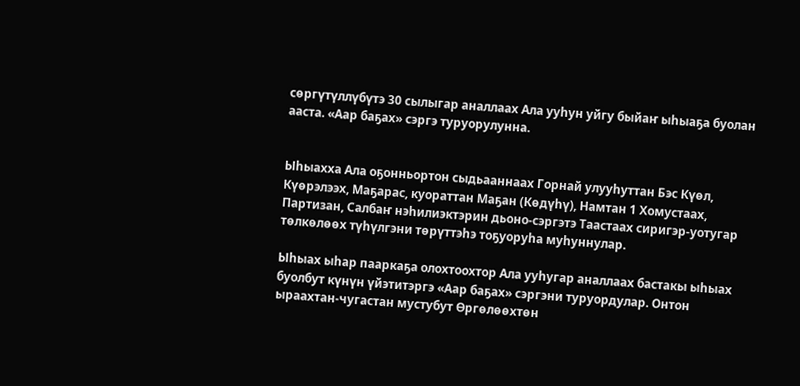сөргүтүллүбүтэ 30 сылыгар аналлаах Ала ууһун уйгу быйаҥ ыһыаҕа буолан ааста. «Аар баҕах» сэргэ туруорулунна.


Ыһыахха Ала оҕонньортон сыдьааннаах Горнай улууһуттан Бэс Күөл, Күөрэлээх, Маҕарас, куораттан Маҕан (Көдүһү), Намтан 1 Хомустаах, Партизан, Салбаҥ нэһилиэктэрин дьоно-сэргэтэ Таастаах сиригэр-уотугар төлкөлөөх түһүлгэни төрүттэһэ тоҕуоруһа муһуннулар.

Ыһыах ыһар пааркаҕа олохтоохтор Ала ууһугар аналлаах бастакы ыһыах буолбут күнүн үйэтитэргэ «Аар баҕах» сэргэни туруордулар. Онтон ыраахтан-чугастан мустубут Өргөлөөхтөн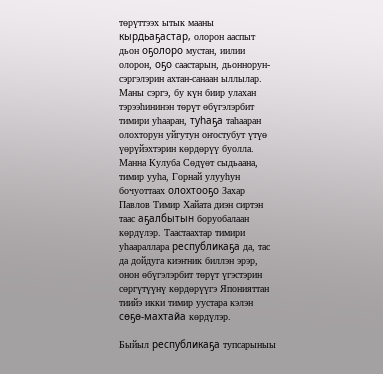төрүттээх ытык мааны кырдьаҕастар, олорон ааспыт дьон оҕолоро мустан, иилии олорон, оҕо саастарын, дьоннорун-сэргэлэрин ахтан-санаан ыллылар. Маны сэргэ, бу күн биир улахан тэрээһининэн төрүт өбүгэлэрбит тимири уһааран, туһаҕа таһааран олохторун уйгутун оҥостубут үтүө үөрүйэхтэрин көрдөрүү буолла. Манна Кулуба Сөдүөт сыдьаана, тимир ууһа, Горнай улууһун бочуоттаах олохтооҕо Захар Павлов Тимир Хайата диэн сиртэн таас аҕалбытын боруобалаан көрдүлэр. Таастаахтар тимири уһаараллара республикаҕа да, тас да дойдуга киэҥник биллэн эрэр, онон өбүгэлэрбит төрүт үгэстэрин сөргүтүүнү көрдөрүүгэ Японияттан тиийэ икки тимир уустара кэлэн сөҕө-махтайа көрдүлэр.

Быйыл республикаҕа тупсарыныы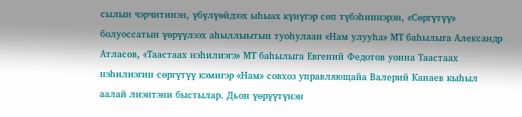сылын чэрчитинэн, үбүлүөйдээх ыһыах күнүгэр сөп түбэһиннэрэн, «Сөргүтүү» болуоссатын үөрүүлээх аһыллыытын туоһулаан «Нам улууһа» МТ баһылыга Александр Атласов, «Таастаах нэһилиэгэ» МТ баһылыга Евгений Федотов уонна Таастаах нэһилиэгин сөргүтүү кэмигэр «Нам» совхоз управляющайа Валерий Канаев кыһыл аалай лиэнтэни быстылар. Дьон үөрүүтүнэн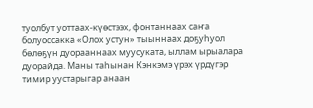туолбут уоттаах-күөстээх, фонтаннаах саҥа болуоссакка «Олох устун» тыыннаах доҕуһуол бөлөҕүн дуорааннаах муусуката, ыллам ырыалара дуорайда. Маны таһынан Кэнкэмэ үрэх үрдүгэр тимир уустарыгар анаан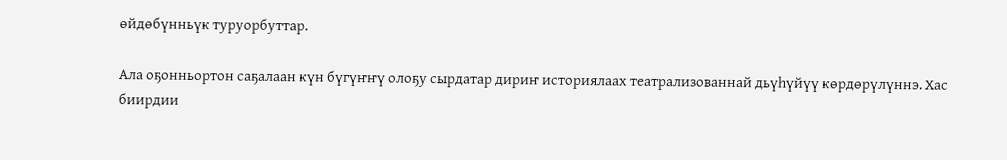өйдөбүнньүк туруорбуттар.

Ала оҕонньортон саҕалаан күн бүгүҥҥү олоҕу сырдатар дириҥ историялаах театрализованнай дьүһүйүү көрдөрүлүннэ. Хас биирдии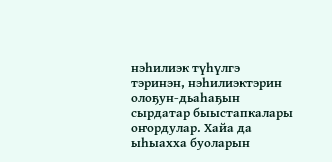нэһилиэк түһүлгэ тэринэн, нэһилиэктэрин олоҕун-дьаһаҕын сырдатар быыстапкалары оҥордулар. Хайа да ыһыахха буоларын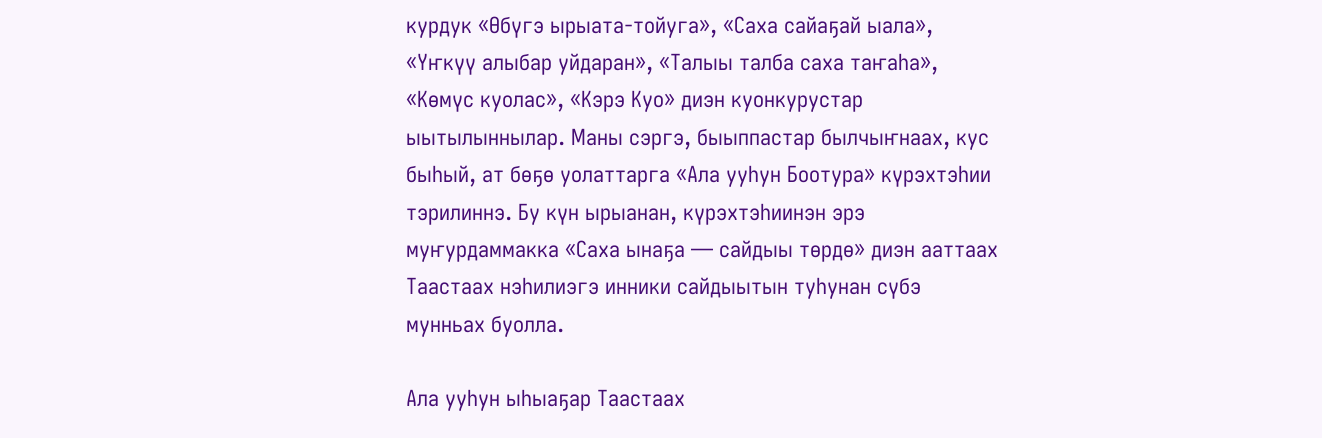курдук «Өбүгэ ырыата-тойуга», «Саха сайаҕай ыала», «Үҥкүү алыбар уйдаран», «Талыы талба саха таҥаһа», «Көмүс куолас», «Кэрэ Куо» диэн куонкурустар ыытылыннылар. Маны сэргэ, быыппастар былчыҥнаах, кус быһый, ат бөҕө уолаттарга «Ала ууһун Боотура» күрэхтэһии тэрилиннэ. Бу күн ырыанан, күрэхтэһиинэн эрэ муҥурдаммакка «Саха ынаҕа — сайдыы төрдө» диэн ааттаах Таастаах нэһилиэгэ инники сайдыытын туһунан сүбэ мунньах буолла.

Ала ууһун ыһыаҕар Таастаах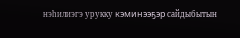нэһилиэгэ урукку кэминээҕэр сайдыбытын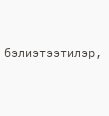бэлиэтээтилэр,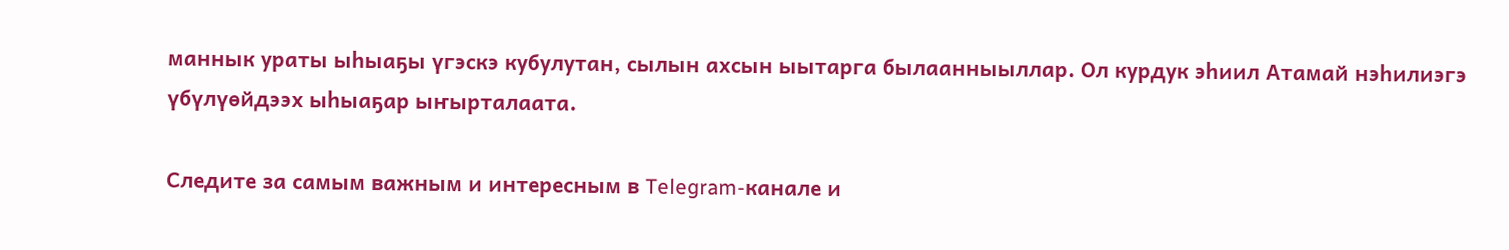маннык ураты ыһыаҕы үгэскэ кубулутан, сылын ахсын ыытарга былаанныыллар. Ол курдук эһиил Атамай нэһилиэгэ үбүлүөйдээх ыһыаҕар ыҥырталаата.

Следите за самым важным и интересным в Telegram-канале и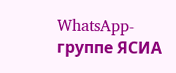WhatsApp-группе ЯСИА